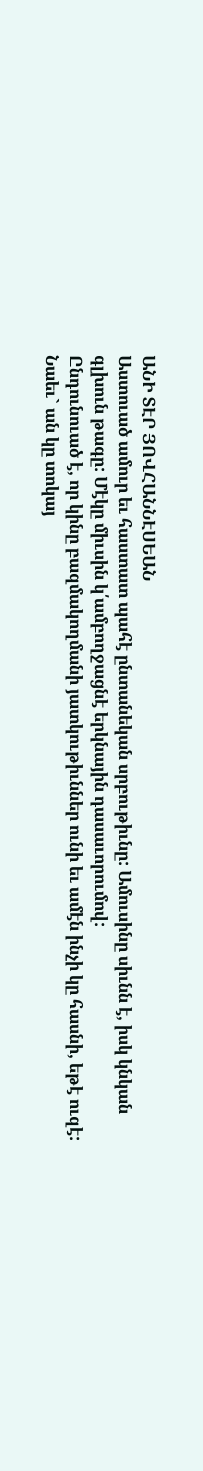ԱՆԻ ՏԷՐ ՅՈՎՀԱՆՆԷՍԵԱՆ
Աստուած ամուր եւ հաստատ պահէ ընտանեկան սրբութիւնը: Ամուսինը սիւնն է, իսկ կնկան գլխուն թագը: Մէկը միւսին կ՛ամբողջացնէ երկնային դասաւորումով:
Ընդունուած է, որ կինը բազմակողմանի յատկութիւններ ունի եւ ամէն ինչի կը հասնի, եթէ ուզէ: Նաեւ` ան կը տոկայ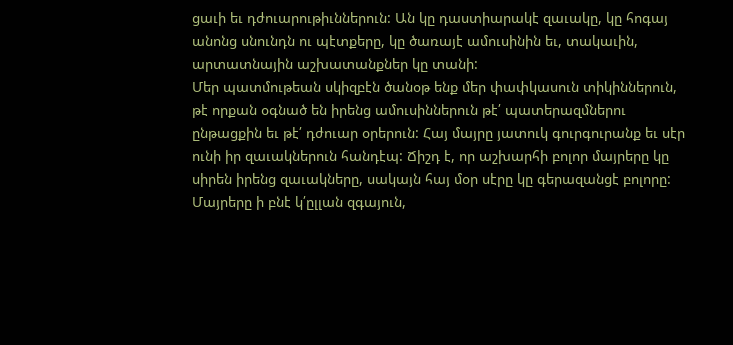ցաւի եւ դժուարութիւններուն: Ան կը դաստիարակէ զաւակը, կը հոգայ անոնց սնունդն ու պէտքերը, կը ծառայէ ամուսինին եւ, տակաւին, արտատնային աշխատանքներ կը տանի:
Մեր պատմութեան սկիզբէն ծանօթ ենք մեր փափկասուն տիկիններուն, թէ որքան օգնած են իրենց ամուսիններուն թէ՛ պատերազմներու ընթացքին եւ թէ՛ դժուար օրերուն: Հայ մայրը յատուկ գուրգուրանք եւ սէր ունի իր զաւակներուն հանդէպ: Ճիշդ է, որ աշխարհի բոլոր մայրերը կը սիրեն իրենց զաւակները, սակայն հայ մօր սէրը կը գերազանցէ բոլորը:
Մայրերը ի բնէ կ՛ըլլան զգայուն,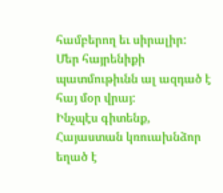համբերող եւ սիրալիր:
Մեր հայրենիքի պատմութիւնն ալ ազդած է հայ մօր վրայ:
Ինչպէս գիտենք, Հայաստան կռուախնձոր եղած է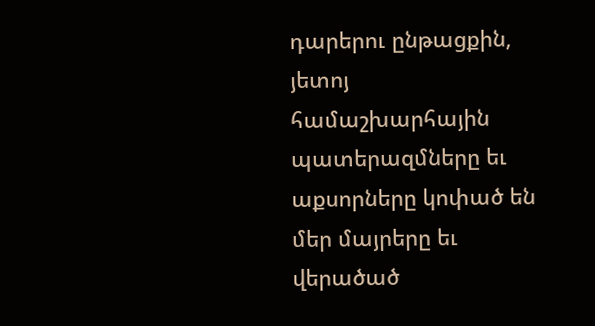դարերու ընթացքին, յետոյ համաշխարհային պատերազմները եւ աքսորները կոփած են մեր մայրերը եւ վերածած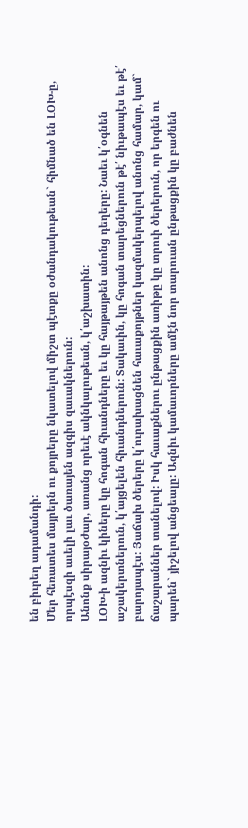են բիւրեղ ադամանդի:
Մեր հեռատես մայրերն ու քոյրերը նկատելով միշտ պէտքը օժանդակութեան` հիմնած են ԼՕԽ-ը, որպէսզի աւելի լաւ ծառայեն ազգիս զաւակներուն:
Անոնք սիրայօժար, առանց որեւէ ակնկալութեան, կ՛աշխատին:
ԼՕԽ-ի ազնիւ կիները կը հոգան հիւանդները եւ կը հայթայթեն անոնց դեղերը: Նաեւ կ՛օգնեն աշակերտներուն, կ՛այցելեն հիւանդներուն: Տակաւին, կը հոգան տարեցներուն թէ՛ նիւթապէս եւ թէ՛ բարոյապէս: Յաճախ ծերերը կ՛ուրախացնեն հաւաքոյթներ կազմակերպելով անոնց համար, կամ` ճաշարաններ տանելով: Իսկ հաւաքներու ընթացքին առիթը կը տրուի ծերերուն, որ երգեն ու պարեն` յիշելով անցեալը: Ազնիւ կամաւորները ամէն նոր տարուան ընթացքին կը բաժնեն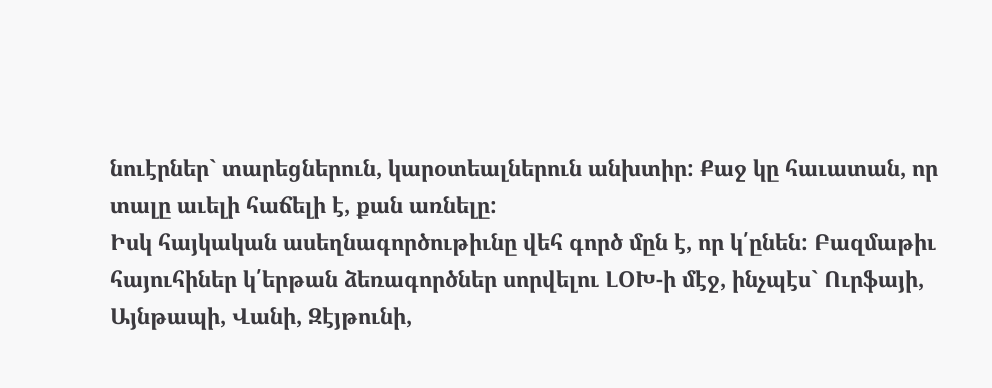նուէրներ` տարեցներուն, կարօտեալներուն անխտիր: Քաջ կը հաւատան, որ տալը աւելի հաճելի է, քան առնելը:
Իսկ հայկական ասեղնագործութիւնը վեհ գործ մըն է, որ կ՛ընեն: Բազմաթիւ հայուհիներ կ՛երթան ձեռագործներ սորվելու ԼՕԽ-ի մէջ, ինչպէս` Ուրֆայի, Այնթապի, Վանի, Զէյթունի,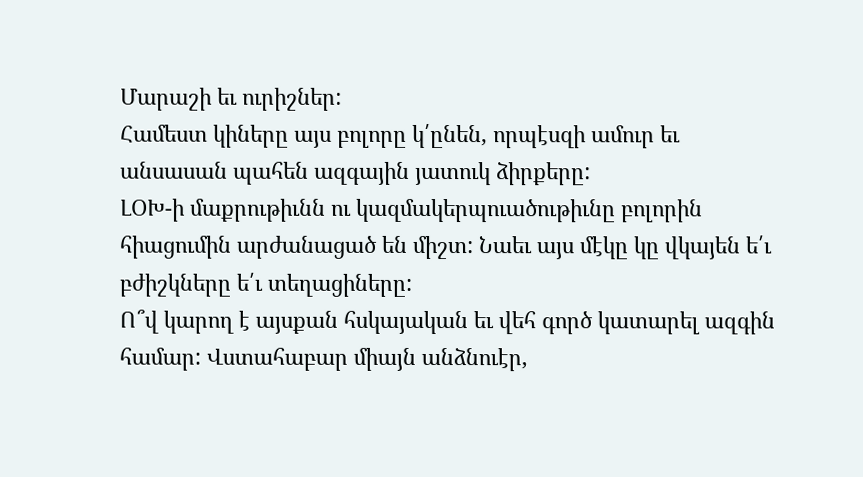Մարաշի եւ ուրիշներ:
Համեստ կիները այս բոլորը կ՛ընեն, որպէսզի ամուր եւ անսասան պահեն ազգային յատուկ ձիրքերը:
ԼՕԽ-ի մաքրութիւնն ու կազմակերպուածութիւնը բոլորին հիացումին արժանացած են միշտ: Նաեւ այս մէկը կը վկայեն ե՛ւ բժիշկները ե՛ւ տեղացիները:
Ո՞վ կարող է այսքան հսկայական եւ վեհ գործ կատարել ազգին համար: Վստահաբար միայն անձնուէր,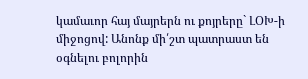կամաւոր հայ մայրերն ու քոյրերը` ԼՕԽ-ի միջոցով: Անոնք մի՛շտ պատրաստ են օգնելու բոլորին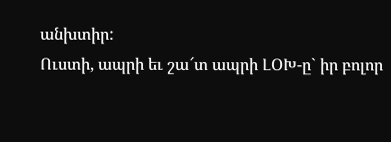անխտիր:
Ուստի, ապրի եւ շա՜տ ապրի ԼՕԽ-ը` իր բոլոր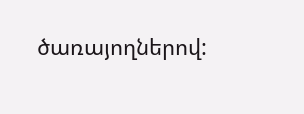ծառայողներով: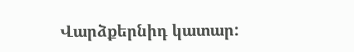Վարձքերնիդ կատար: